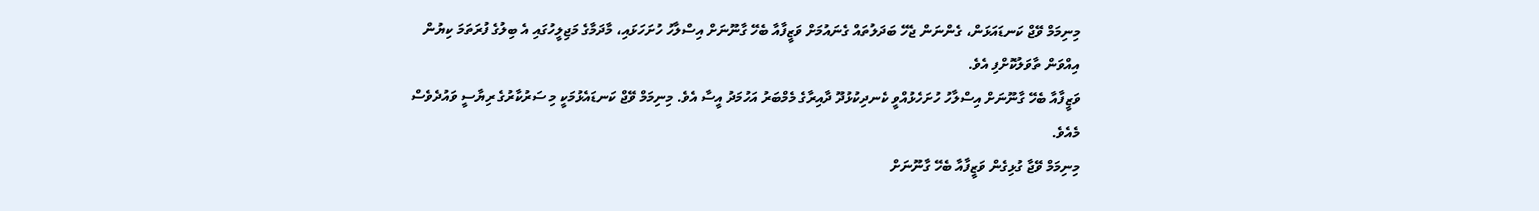މިނިމަމް ވޭޖް ކަނޑައަޅަން، ގެންނަން ޖެހޭ ބަދަލުތައް ގެނައުމަށް ވަޒީފާއާ ބެހޭ ގާނޫނަށް އިސްލާހު ހުށަހަޅައި، މާދަމާގެ މަޖިލީހުގައި އެ ބިލުގެ ފުރަތަމަ ކިޔުން އިއްވަން ތާވަލުކޮށްފި އެވެ.
ވަޒީފާއާ ބެހޭ ގާނޫނަށް އިސްލާހު ހުށަހެޅުއްވީ ކެނދިކުޅުދޫ ދާއިރާގެ މެމްބަރު އަހުމަދު އީސާ އެވެ. މިނިމަމް ވޭޖް ކަނޑައެޅުމަކީ މި ސަރުކާރުގެ ރިޔާސީ ވައުދެވެސް މެއެވެ.
މިނިމަމް ވޭޖާ ގުޅިގެން ވަޒީފާއާ ބެހޭ ގާނޫނަށް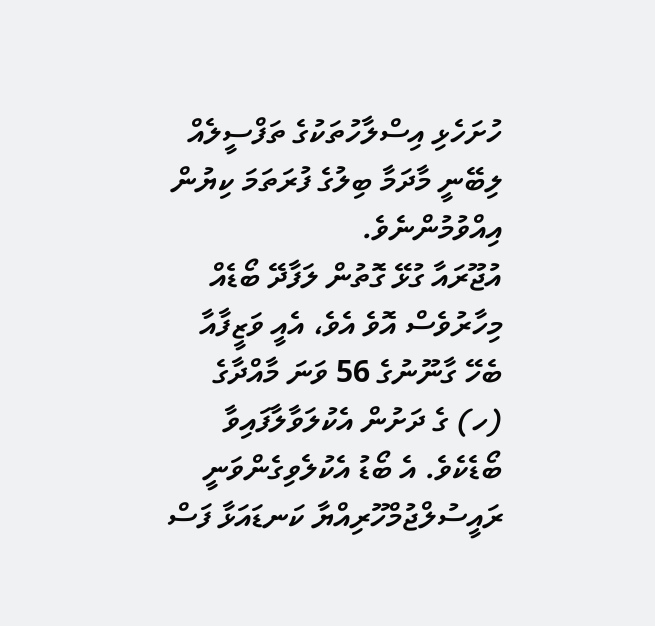ހުށަހެޅި އިސްލާހުތަކުގެ ތަފްސީލެއް ލިބޭނީ މާދަމާ ބިލުގެ ފުރަތަމަ ކިޔުން އިއްވުމުންނެވެ.
އުޖޫރައާ ގުޅޭ ގޮތުން ލަފާދޭ ބޯޑެއް މިހާރުވެސް އޮވެ އެވެ، އެއީ ވަޒީފާއާ ބެހޭ ގާނޫނުގެ 56 ވަނަ މާއްދާގެ (ހ) ގެ ދަށުން އެކުލަވާލާފައިވާ ބޯޑެކެވެ. އެ ބޯޑު އެކުލެވިގެންވަނީ ރައީސުލްޖުމްހޫރިއްޔާ ކަނޑައަޅާ ފަސް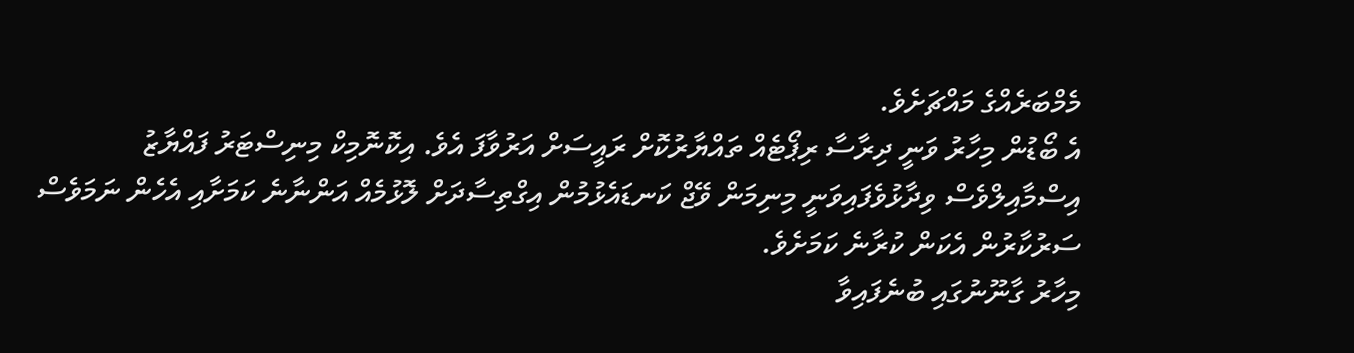މެމްބަރެއްގެ މައްޗަށެވެ.
އެ ބޯޑުން މިހާރު ވަނީ ދިރާސާ ރިޕޯޓެއް ތައްޔާރުކޮށް ރައީސަށް އަރުވާފަ އެވެ. އިކޮނޮމިކް މިނިސްޓަރު ފައްޔާޒު އިސްމާއިލްވެސް ވިދާޅުވެފައިވަނީ މިނިމަން ވޭޖް ކަނޑައެޅުމުން އިގްތިސާދަށް ލޮޅުމެއް އަންނާނެ ކަމަށާއި އެހެން ނަމަވެސް ސަރުކާރުން އެކަން ކުރާނެ ކަމަށެވެ.
މިހާރު ގާނޫނުގައި ބުނެފައިވާ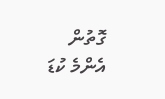ގޮތުން އެންމެ ކުޑަ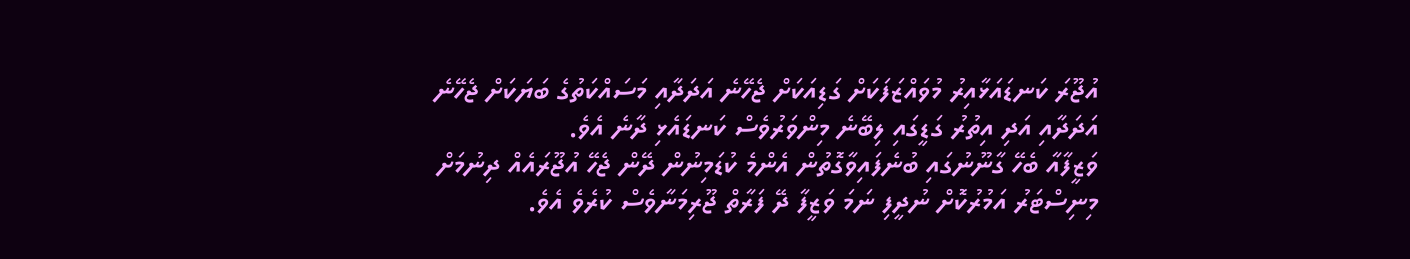އުޖޫރަ ކަނޑައަޅާއިރު މުވައްޒަފަކަށް ގަޑިއަކަށް ޖެހޭނެ އަދަދާއި މަސައްކަތުގެ ބަޔަކަށް ޖެހޭނެ އަދަދާއި އަދި އިތުރު ގަޑީގައި ލިބޭނެ މިންވަރުވެސް ކަނޑައެޅި ދާނެ އެވެ.
ވަޒީފާއާ ބެހޭ ގާނޫނުގައި ބުނެފައިވާގޮތުން އެންމެ ކުޑަމިނުން ދޭން ޖެހޭ އުޖޫރައެއް ދިނުމަށް މިނިސްޓަރު އަމުރުކޮށް ނުދީފި ނަމަ ވަޒީފާ ދޭ ފަރާތް ޖޫރިމަނާވެސް ކުރެވެ އެވެ.